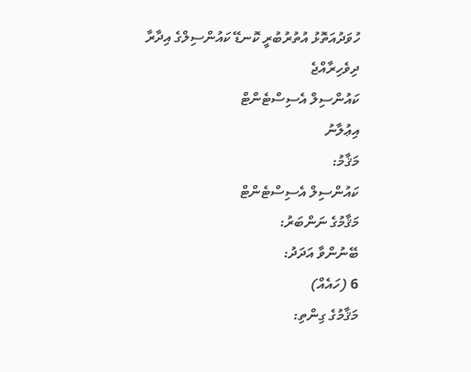ހުވަދުއަތޮޅު އުތުރުބުރީ ކޮނޑޭ ކައުންސިލްގެ އިދާރާ
ދިވެހިރާއްޖެ
ކައުންސިލް އެސިސްޓެންޓް
އިޢުލާނު
މަޤާމު:
ކައުންސިލް އެސިސްޓެންޓް
މަޤާމުގެ ނަންބަރު:
ބޭނުންވާ އަދަދު:
6 (ހައެއް)
މަޤާމުގެ ގިންތި: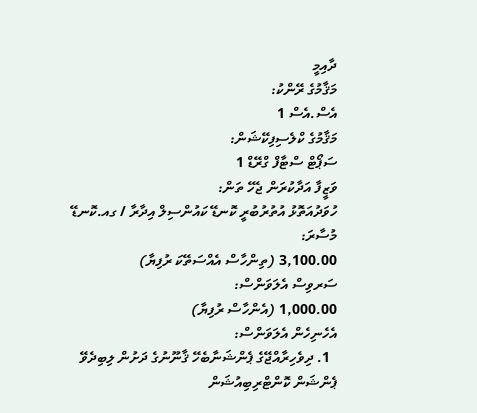ދާއިމީ
މަޤާމުގެ ރޭންކު:
އެސް.އެސް 1
މަޤާމުގެ ކްލެސިފިކޭޝަން:
ސަޕޯޓް ސްޓާފް ގްރޭޑް 1
ވަޒީފާ އަދާކުރަން ޖެހޭ ތަން:
ހުވަދުއަތޮޅު އުތުރުބުރީ ކޮނޑޭ ކައުންސިލް އިދާރާ / ގއ.ކޮނޑޭ
މުސާރަ:
3,100.00 (ތިންހާސް އެއްސަތޭކަ ރުފިޔާ)
ސަރވިސް އެލަވަންސް:
1,000.00 (އެންހާސް ރުފިޔާ)
އެހެނިހެން އެލަވަންސް:
  1. ދިވެހިރާއްޖޭގެ ޕެންޝަނާބެހޭ ޤާނޫނުގެ ދަށުން ލިބިދެވޭ ޕެންޝަން ކޮންޓްރިބިއުޝަން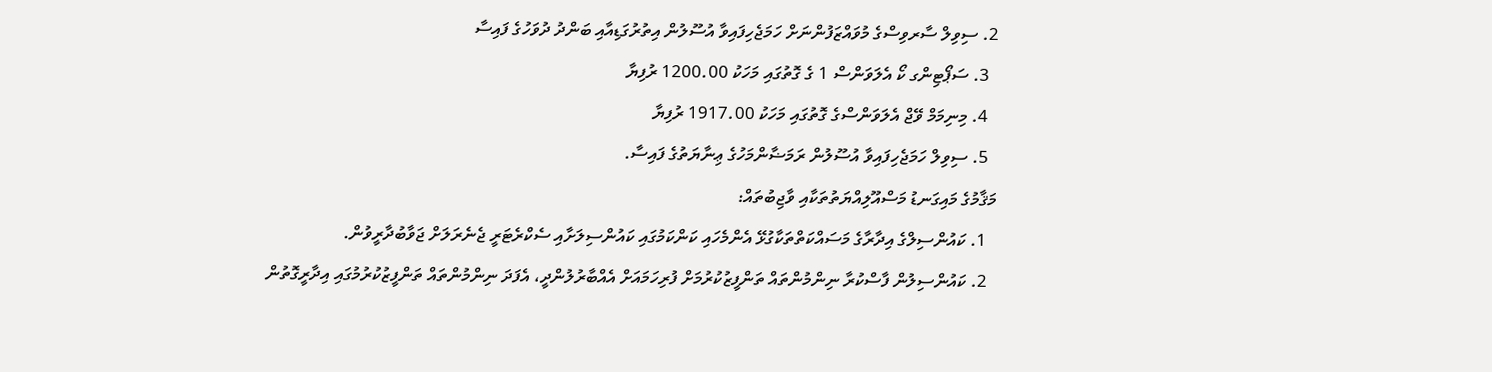2. ސިވިލް ސާރވިސްގެ މުވައްޒަފުންނަށް ހަމަޖެހިފައިވާ އުސޫލުން އިތުރުގަޑިއާއި ބަންދު ދުވަހުގެ ފައިސާ
  3. ސަޕޯޓިންގ ކޯ އެލަވަންސް 1 ގެ ގޮތުގައި މަހަކު 1200.00 ރުފިޔާ
  4. މިނިމަމް ވޭޖް އެލަވަންސްގެ ގޮތުގައި މަހަކު 1917.00 ރުފިޔާ
  5. ސިވިލް ހަމަޖެހިފައިވާ އުސޫލުން ރަމަޟާންމަހުގެ ޢިނާޔަތުގެ ފައިސާ.
މަޤާމުގެ މައިގަނޑު މަސްއޫލިއްޔަތުތަކާއި ވާޖިބުތައް:
  1. ކައުންސިލްގެ އިދާރާގެ މަސައްކަތްތަކާގުޅޭ އެންމެހައި ކަންކަމުގައި ކައުންސިލަށާއި ސެކްރެޓަރީ ޖެނެރަލަށް ޖަވާބުދާރީވުން.
  2. ކައުންސިލުން ފާސްކުރާ ނިންމުންތައް ތަންފީޒުކުރުމަށް ފުރިހަމައަށް އެއްބާރުލުންދީ، އެފަދަ ނިންމުންތައް ތަންފީޒުކުރުމުގައި އިދާރީގޮތުން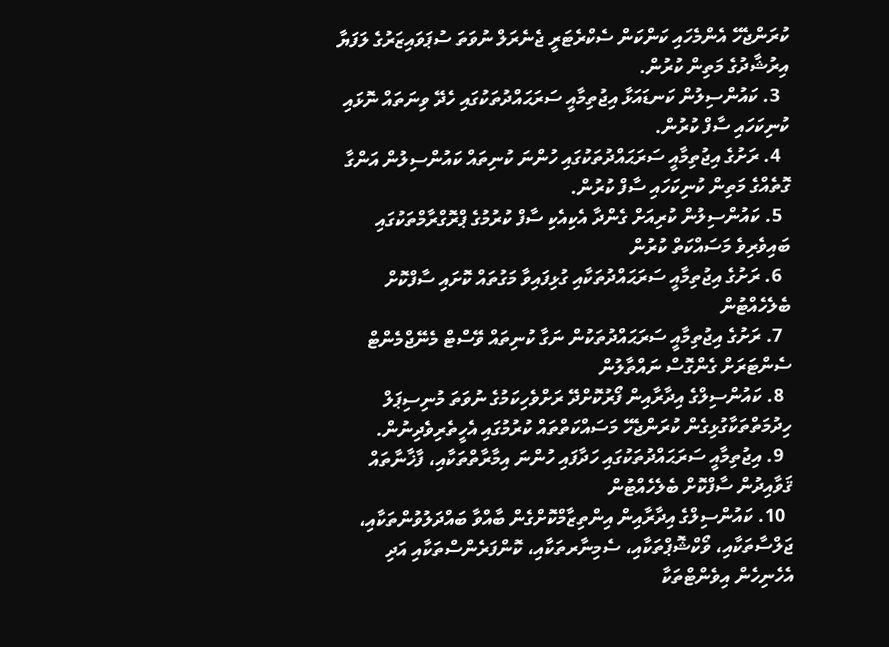ކުރަންޖެހޭ އެންމެހައި ކަންކަން ސެކްރެޓަރީ ޖެނެރަލް ނުވަތަ ސުޕަވައިޒަރުގެ ލަފަޔާ އިރުޝާދުގެ މަތިން ކުރުން.
  3. ކައުންސިލުން ކަނޑައަޅާ އިޖުތިމާއީ ސަރަޙައްދުތަކުގައި ހެދޭ ވިނަތައް ނޮޅައި ކުނިކަހައި ސާފް ކުރުން.
  4. ރަށުގެ އިޖުތިމާއީ ސަރަޙައްދުތަކުގައި ހުންނަ ކުނިތައް ކައުންސިލުން އަންގާ ގޮތެއްގެ މަތިން ކުނިކަހައި ސާފް ކުރުން.
  5. ކައުންސިލުން ކުރިއަށް ގެންދާ އެކިއެކި ސާފް ކުރުމުގެ ޕްރޮގްރާމްތަކުގައި ބައިވެރިވެ މަސައްކަތް ކުރުން
  6. ރަށުގެ އިޖުތިމާއީ ސަރަޙައްދުތަކާއި ގުޅިފައިވާ މަގުތައް ކޮށައި ސާފްކޮށް ބެލެހެއްޓުން
  7. ރަށުގެ އިޖުތިމާއީ ސަރަޙައްދުތަކުން ނަގާ ކުނިތައް ވޭސްޓް މެނޭޖްމެންޓް ސެންޓަރަށް ގެންގޮސް ނައްތާލުން
  8. ކައުންސިލްގެ އިދާރާއިން ފޯރުކޮށްދޭ ރަށްވެހިކަމުގެ ނުވަތަ މުނިސިޕަލް ހިދުމަތްތަކާގުޅިގެން ކުރަންޖެހޭ މަސައްކަތްތައް ކުރުމުގައި އެހީތެރިވެދިނުން.
  9. އިޖުތިމާއީ ސަރަޙައްދުތަކުގައި ހަދާފައި ހުންނަ އިމާރާތްތަކާއި، ފާޚާނާތައް ޤަވާއިދުން ސާފްކޮށް ބެލެހެއްޓުން
  10. ކައުންސިލްގެ އިދާރާއިން އިންތިޒާމްކޮށްގެން ބާއްވާ ބައްދަލުވުންތަކާއި، ޖަލްސާތަކާއި، ވޯކްޝޮޕްތަކާއި، ސެމިނާރތަކާއި، ކޮންފަރެންސްތަކާއި އަދި އެހެނިހެން އިވެންޓްތަކާ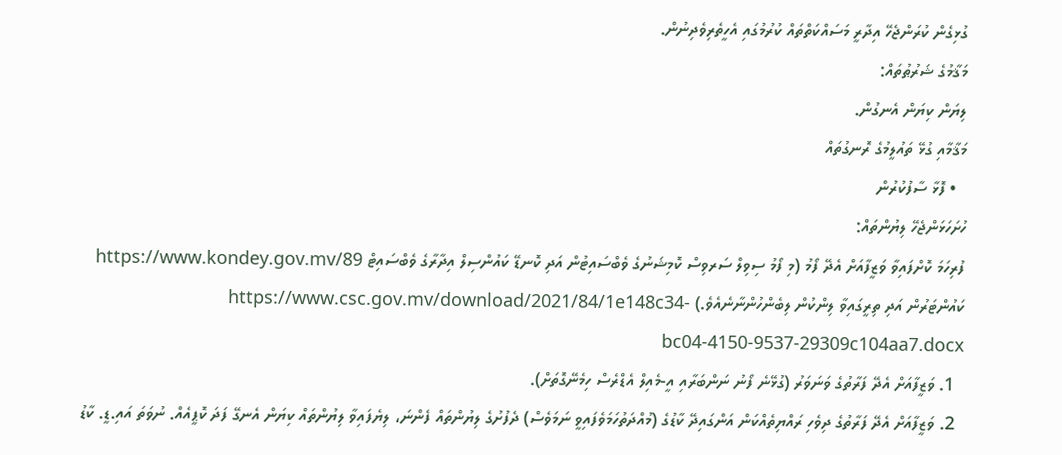ގުޅިގެން ކުރަންޖެހޭ އިދާރީ މަސައްކަތްތައް ކުރުމުގައި އެހީތެރިވެދިނުން.
މަޤާމުގެ ޝަރުޠުތައް:
ލިޔަން ކިޔަން އެނގުން.
މަޤާމާއި ގުޅޭ ތައުލީމުގެ ރޮނގުތައް
  • ފޮޅާ ސާފުކުރުން
ހުށަހަޅަންޖެހޭ ލިޔުންތައް:
ފުރިހަމަ ކޮށްފައިވާ ވަޒީފާއަށް އެދޭ ފޯމު (މި ފޯމު ސިވިލް ސަރވިސް ކޮމިޝަނުގެ ވެބްސައިޓުން އަދި ކޮނޑޭ ކައުންސިލް އިދާރާގެ ވެބްސައިޓް https://www.kondey.gov.mv/89 ކައުންޓަރުން އަދި ތިރީގައިވާ ލިންކުން ލިބެންހުންނާނެއެވެ.) https://www.csc.gov.mv/download/2021/84/1e148c34-bc04-4150-9537-29309c104aa7.docx
  1. ވަޒީފާއަށް އެދޭ ފަރާތުގެ ވަނަވަރު (ގުޅޭނެ ފޯނު ނަންބަރާއި އީ-މެއިލް އެޑްރެސް ހިމެނޭގޮތަށް).
  2. ވަޒީފާއަށް އެދޭ ފަރާތުގެ ދިވެހި ރައްޔިތެއްކަން އަންގައިދޭ ކާޑުގެ (މުއްދަތުހަމަވެފައިވީ ނަމަވެސް) ދެފުށުގެ ލިޔުންތައް ފެންނަ، ލިޔެފައިވާ ލިޔުންތައް ކިޔަން އެނގޭ ފަދަ ކޮޕީއެއް. ނުވަތަ އައި.ޑީ. ކާޑު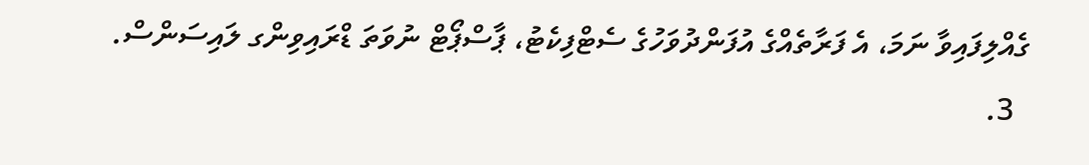ގެއްލިފައިވާ ނަމަ، އެ ފަރާތެއްގެ އުފަންދުވަހުގެ ސެޓްފިކެޓު، ޕާސްޕޯޓް ނުވަތަ ޑްރައިވިންގ ލައިސަންސް.
  3.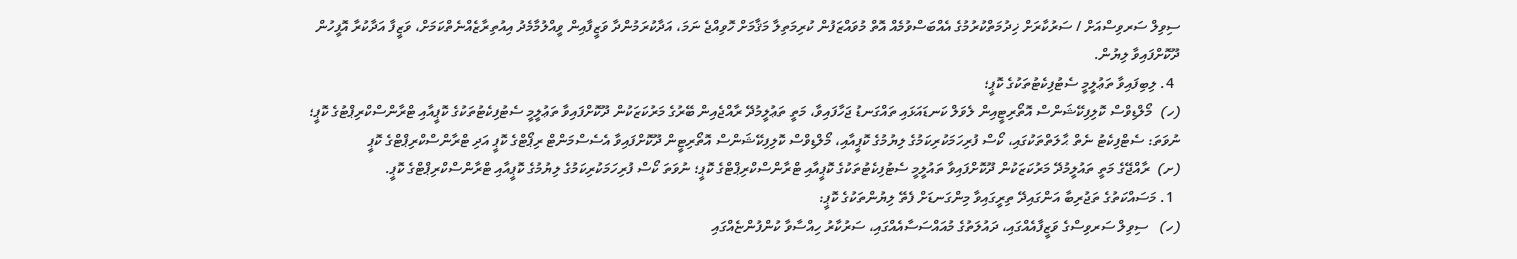ސިވިލް ސަރވިސްއަށް / ސަރުކާރަށް ޚިދުމަތްކުރުމުގެ އެއްބަސްވުމެއް އޮތް މުވައްޒަފުން ކުރިމަތިލާ މަޤާމަށް ހޮވިއްޖެ ނަމަ، އަދާކުރަމުންދާ ވަޒީފާއިން ވީއްލުމާމެދު އިއުތިރާޒެއްނެތްކަމަށް، ވަޒީފާ އަދާކުރާ އޮފީހުން ދޫކޮށްފައިވާ ލިޔުން.
  4. ލިބިފައިވާ ތަޢުލީމީ ސެޓުފިކެޓުތަކުގެ ކޮޕީ؛
(ހ)  މޯލްޑިވްސް ކޮލިފިކޭޝަންސް އޮތޯރިޓީއިން ލެވަލް ކަނޑައަޅައި ތައްގަނޑު ޖަހާފައިވާ، މަތީ ތަޢުލީމުދޭ ރާއްޖެއިން ބޭރުގެ މަރުކަޒަކުން ދޫކޮށްފައިވާ ތަޢުލީމީ ސެޓުފިކެޓުތަކުގެ ކޮޕީއާއި ޓްރާންސްކްރިޕްޓުގެ ކޮޕީ؛ ނުވަތަ: ސެޓްފިކެޓު ނެތް ޙާލަތްތަކުގައި، ކޯސް ފުރިހަމަކުރިކަމުގެ ލިޔުމުގެ ކޮޕީއާއި، މޯލްޑިވްސް ކޮލިފިކޭޝަންސް އޮތޯރިޓީން ދޫކޮށްފައިވާ އެސެސްމަންޓް ރިޕޯޓްގެ ކޮޕީ އަދި ޓްރާންސްކްރިޕްޓްގެ ކޮޕީ
(ށ)  ރާއްޖޭގެ މަތީ ތައުލީމުދޭ މަރުކަޒަކުން ދޫކޮށްފައިވާ ތައުލީމީ ސެޓުފިކެޓުތަކުގެ ކޮޕީއާއި ޓްރާންސްކްރިޕްޓްގެ ކޮޕީ؛ ނުވަތަ ކޯސް ފުރިހަމަކުރިކަމުގެ ލިޔުމުގެ ކޮޕީއާއި ޓްރާންސްކްރިޕްޓްގެ ކޮޕީ.
  1. މަސައްކަތުގެ ތަޖުރިބާ އަންގައިދޭ ތިރީގައިވާ މިންގަނޑަށް ފެތޭ ލިޔުންތަކުގެ ކޮޕީ:
(ހ)   ސިވިލް ސަރވިސްގެ ވަޒީފާއެއްގައި، ދައުލަތުގެ މުއައްސަސާއެއްގައި، ސަރުކާރު ހިއްސާވާ ކުންފުންޏެއްގައި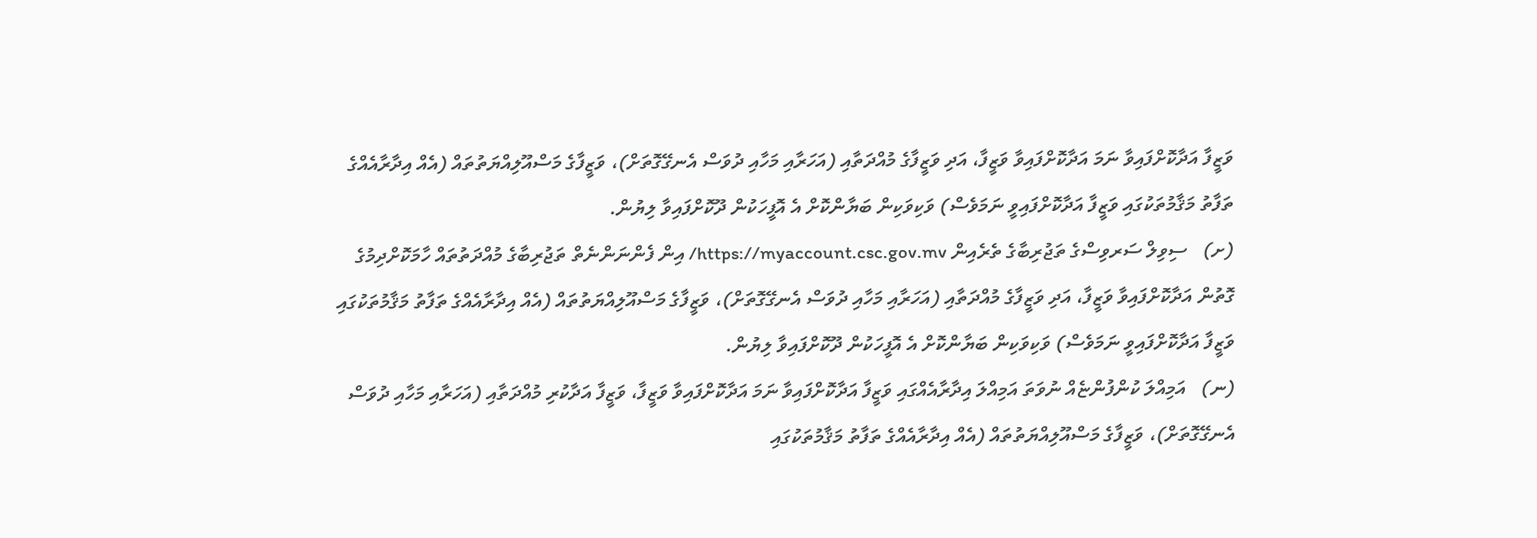ވަޒީފާ އަދާކޮށްފައިވާ ނަމަ އަދާކޮށްފައިވާ ވަޒީފާ، އަދި ވަޒީފާގެ މުއްދަތާއި (އަހަރާއި މަހާއި ދުވަސް އެނގޭގޮތަށް)، ވަޒީފާގެ މަސްއޫލިއްޔަތުތައް (އެއް އިދާރާއެއްގެ ތަފާތު މަޤާމުތަކުގައި ވަޒީފާ އަދާކޮށްފައިވީ ނަމަވެސް) ވަކިވަކިން ބަޔާންކޮށް އެ އޮފީހަކުން ދޫކޮށްފައިވާ ލިޔުން.
(ށ)   ސިވިލް ސަރވިސްގެ ތަޖުރިބާގެ ތެރެއިން https://myaccount.csc.gov.mv/ އިން ފެންނަންނެތް ތަޖުރިބާގެ މުއްދަތުތައް ހާމަކޮށްދިމުގެ ގޮތުން އަދާކޮށްފައިވާ ވަޒީފާ، އަދި ވަޒީފާގެ މުއްދަތާއި (އަހަރާއި މަހާއި ދުވަސް އެނގޭގޮތަށް)، ވަޒީފާގެ މަސްއޫލިއްޔަތުތައް (އެއް އިދާރާއެއްގެ ތަފާތު މަޤާމުތަކުގައި ވަޒީފާ އަދާކޮށްފައިވީ ނަމަވެސް) ވަކިވަކިން ބަޔާންކޮށް އެ އޮފީހަކުން ދޫކޮށްފައިވާ ލިޔުން.
(ނ)   އަމިއްލަ ކުންފުންޏެއް ނުވަތަ އަމިއްލަ އިދާރާއެއްގައި ވަޒީފާ އަދާކޮށްފައިވާ ނަމަ އަދާކޮށްފައިވާ ވަޒީފާ، ވަޒީފާ އަދާކުރި މުއްދަތާއި (އަހަރާއި މަހާއި ދުވަސް އެނގޭގޮތަށް)، ވަޒީފާގެ މަސްއޫލިއްޔަތުތައް (އެއް އިދާރާއެއްގެ ތަފާތު މަޤާމުތަކުގައި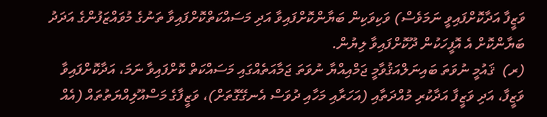ވަޒީފާ އަދާކޮށްފައިވީ ނަމަވެސް) ވަކިވަކިން ބަޔާންކޮށްފައިވާ އަދި މަސައްކަތްކޮށްފައިވާ ތަނުގެ މުވައްޒަފުންގެ އަދަދު ބަޔާންކޮށް އެ އޮފީހަކުން ދޫކޮށްފައިވާ ލިޔުން.
(ރ)  ޤައުމީ ނުވަތަ ބައިނަލްއަޤުވާމީ ޖަމްއިއްޔާ ނުވަތަ ޖަމާއަތެއްގައި މަސައްކަތް ކޮށްފައިވާ ނަމަ، އަދާކޮށްފައިވާ ވަޒީފާ، އަދި ވަޒީފާ އަދާކުރި މުއްދަތާއި (އަހަރާއި މަހާއި ދުވަސް އެނގޭގޮތަށް)، ވަޒީފާގެ މަސްއޫލިއްޔަތުތައް (އެއް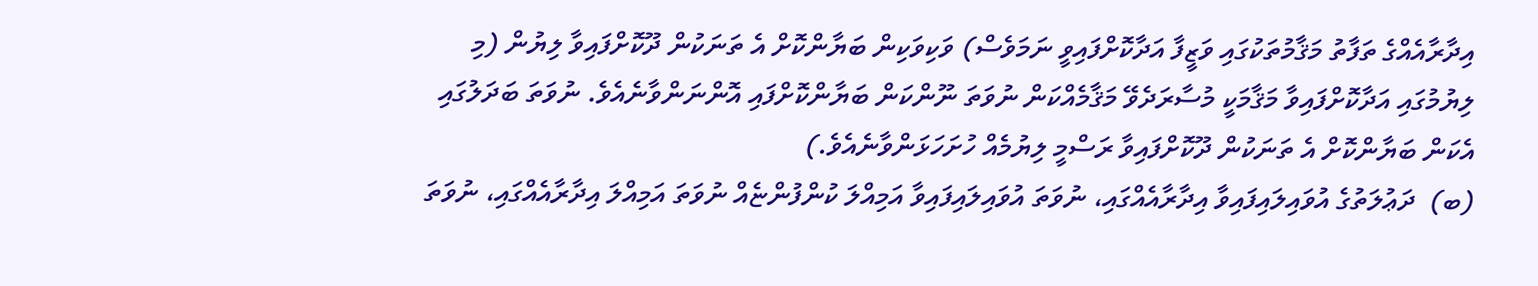އިދާރާއެއްގެ ތަފާތު މަޤާމުތަކުގައި ވަޒީފާ އަދާކޮށްފައިވީ ނަމަވެސް) ވަކިވަކިން ބަޔާންކޮށް އެ ތަނަކުން ދޫކޮށްފައިވާ ލިޔުން (މި ލިޔުމުގައި އަދާކޮށްފައިވާ މަޤާމަކީ މުސާރަދެވޭ މަޤާމެއްކަން ނުވަތަ ނޫންކަން ބަޔާންކޮށްފައި އޮންނަންވާނެއެވެ. ނުވަތަ ބަދަލުގައި އެކަން ބަޔާންކޮށް އެ ތަނަކުން ދޫކޮށްފައިވާ ރަސްމީ ލިޔުމެއް ހުށަހަޅަންވާނެއެވެ.)
(ބ)  ދަޢުލަތުގެ އުވައިލައިފައިވާ އިދާރާއެއްގައި، ނުވަތަ އުވައިލައިފައިވާ އަމިއްލަ ކުންފުންޏެއް ނުވަތަ އަމިއްލަ އިދާރާއެއްގައި، ނުވަތަ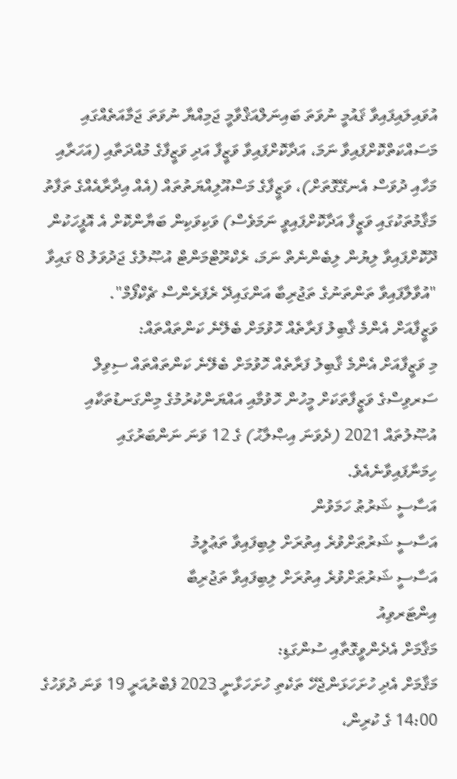އުވައިލައިފައިވާ ޤައުމީ ނުވަތަ ބައިނަލްއަޤްވާމީ ޖަމިއްޔާ ނުވަތަ ޖަމާއަތެއްގައި މަސައްކަތްކޮށްފައިވާ ނަމަ، އަދާކޮށްފައިވާ ވަޒީފާ އަދި ވަޒީފާގެ މުއްދަތާއި (އަހަރާއި މަހާއި ދުވަސް އެނގޭގޮތަށް)، ވަޒީފާގެ މަސްއޫލިއްޔަތުތައް (އެއް އިދާރާއެއްގެ ތަފާތު މަޤާމުތަކުގައި ވަޒީފާ އަދާކޮށްފައިވީ ނަމަވެސް) ވަކިވަކިން ބަޔާންކޮށް އެ އޮފީހަކުން ދޫކޮށްފައިވާ ލިޔުން ލިބެންނެތް ނަމަ، ރެކްރޫޓްމަންޓް އުޞޫލުގެ ޖަދުވަލު 8 ގައިވާ "އުވާލާފައިވާ ތަންތަނުގެ ތަޖުރިބާ އަންގައިދޭ ރެފަރެންސް ޗެކްފޯމް".
ވަޒީފާއަށް އެންމެ ޤާބިލު ފަރާތެއް ހޮވުމަށް ބެލޭނެ ކަންތައްތައް:
މި ވަޒީފާއަށް އެންމެ ޤާބިލު ފަރާތެއް ހޮވުމަށް ބެލޭނެ ކަންތައްތައް ސިވިލް ސަރވިސްގެ ވަޒީފާތަކަށް މީހުން ހޮވުމާއި އައްޔަންކުރުމުގެ މިންގަނޑުތަކާއި އުޞޫލުތައް 2021 (ދެވަނަ އިޞްލާޙު) ގެ 12 ވަނަ ނަންބަރުގައި ހިމަނާފައިވާނެއެވެ.
އަސާސީ ޝަރުޠު ހަމަވުން
އަސާސީ ޝަރުޠަށްވުރެ އިތުރަށް ލިބިފައިވާ ތަޢުލީމު
އަސާސީ ޝަރުޠަށްވުރެ އިތުރަށް ލިބިފައިވާ ތަޖުރިބާ
އިންޓަރވިއު
މަޤާމަށް އެދެންވީގޮތާއި ސުންގަޑި:
މަޤާމަށް އެދި ހުށަހަޅަންޖެހޭ ތަކެތި ހުށަހަޅާނީ 2023 ފެބްރުއަރީ 19 ވަނަ ދުވަހުގެ 14:00 ގެ ކުރިން،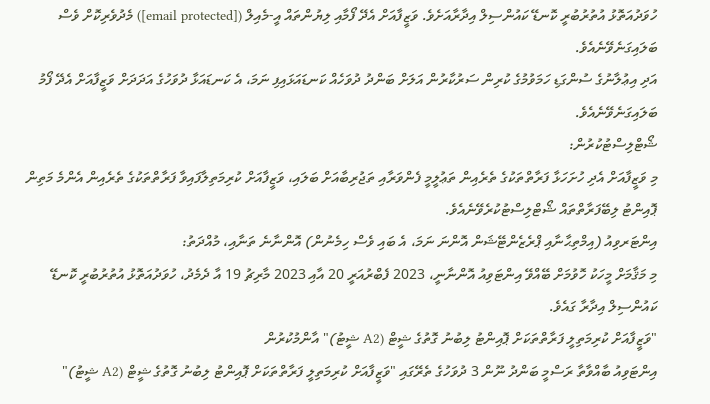ހުވަދުއަތޮޅު އުތުރުބުރީ ކޮނޑޭ ކައުންސިލް އިދާރާއަށެވެ. ވަޒީފާއަށް އެދޭ ފޯމާއި ލިޔުންތައް އީ-މެއިލް ([email protected]) މެދުވެރިކޮށް ވެސް ބަލައިގަނެވޭނެއެވެ.
އަދި އިޢުލާނުގެ ސުންގަޑި ހަމަވުމުގެ ކުރިން ސަރުކާރުން އަލަށް ބަންދު ދުވަހެއް ކަނޑައަޅައިފި ނަމަ، އެ ކަނޑައަޅާ ދުވަހުގެ އަދަދަށް ވަޒީފާއަށް އެދޭ ފޯމު ބަލައިގަނެވޭނެއެވެ.
ޝޯޓްލިސްޓުކުރުން:
މި ވަޒީފާއަށް އެދި ހުށަހަޅާ ފަރާތްތަކުގެ ތެރެއިން ތަޢުލީމީ ފެންވަރާއި ތަޖުރިބާއަށް ބަލައި، ވަޒީފާއަށް ކުރިމަތިލާފައިވާ ފަރާތްތަކުގެ ތެރެއިން އެންމެ މަތިން ޕޮއިންޓު ލިބޭފަރާތްތައް ޝޯޓްލިސްޓުކުރެވޭނެއެވެ.
އިންޓަރވިއު (އިމްތިޙާނާއި ޕްރެޒެންޓޭޝަން އޮންނަ ނަމަ، އެ ބައި ވެސް ހިމެނުން) އޮންނާނެ ތަނާއި، މުއްދަތު:
މި މަޤާމަށް މީހަކު ހޮވުމަށް ބޭއްވޭ އިންޓަވިއު އޮންނާނީ، 2023 ފެބްރުއަރީ 20 އާއި 2023 މާރިޗު 19 އާ ދެމެދު، ހުވަދުއަތޮޅު އުތުރުބުރީ ކޮނޑޭ ކައުންސިލް އިދާރާ ގައެވެ.
"ވަޒީފާއަށް ކުރިމަތިލީ ފަރާތްތަކަށް ޕޮއިންޓު ލިބުނު ގޮތުގެ ޝީޓް (A2 ޝީޓު)" އާންމުކުރުން
އިންޓަވިއު ބާއްވާތާ ރަސްމީ ބަންދު ނޫން 3 ދުވަހުގެ ތެރޭގައި "ވަޒީފާއަށް ކުރިމަތިލީ ފަރާތްތަކަށް ޕޮއިންޓު ލިބުނު ގޮތުގެ ޝީޓް (A2 ޝީޓު)"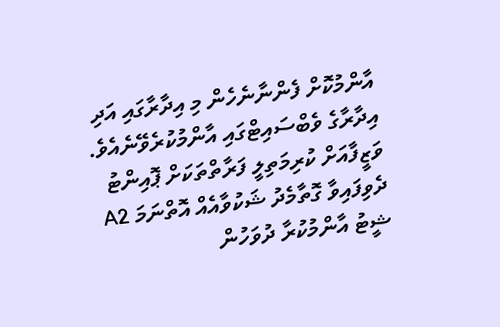އާންމުކޮށް ފެންނާނެހެން މި އިދާރާގައި އަދި އިދާރާގެ ވެބްސައިޓްގައި އާންމުކުރެވޭނެއެވެ. ވަޒީފާއަށް ކުރިމަތިލީ ފަރާތްތަކަށް ޕޮއިންޓު ދެވިފައިވާ ގޮތާމެދު ޝަކުވާއެއް އޮތްނަމަ A2 ޝީޓު އާންމުކުރާ ދުވަހުން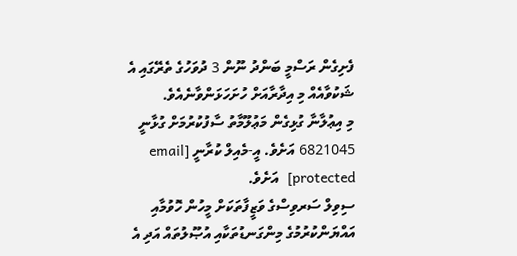ފެށިގެން ރަސްމީ ބަންދު ނޫން 3 ދުވަހުގެ ތެރޭގައި އެ ޝަކުވާއެއް މި އިދާރާއަށް ހުށަހަޅަންވާނެއެވެ.
މި އިޢުލާނާ ގުޅިގެން މަޢުލޫމާތު ސާފުކުރުމަށް ގުޅާނީ 6821045 އަށެވެ. އީ-މެއިލް ކުރާނީ [email protected]  އަށެވެ.
ސިވިލް ސަރވިސްގެ ވަޒީފާތަކަށް މީހުން ހޮވުމާއި އައްޔަންކުރުމުގެ މިންގަނޑުތަކާއި އުޞޫލުތައް އަދި އެ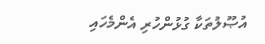އުޞޫލުތަކާ ގުޅުންހުރި އެންމެހައި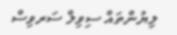ލިޔުންތައް ސިވިލް ސަރވިސް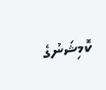ކޮމިޝަނުގެ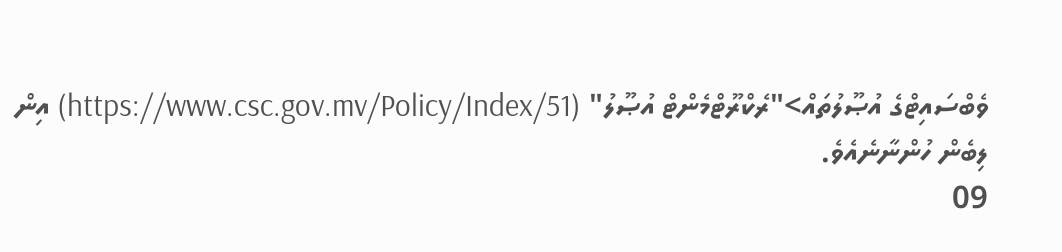ވެބްސައިޓްގެ އުޞޫލުތައް>"ރެކްރޫޓްމެންޓް އުޞޫލު" (https://www.csc.gov.mv/Policy/Index/51) އިން ލިބެން ހުންނާނެއެވެ.
09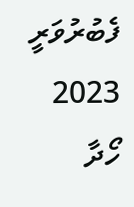ފެބުރުވަރީ 2023
ހޯދާ